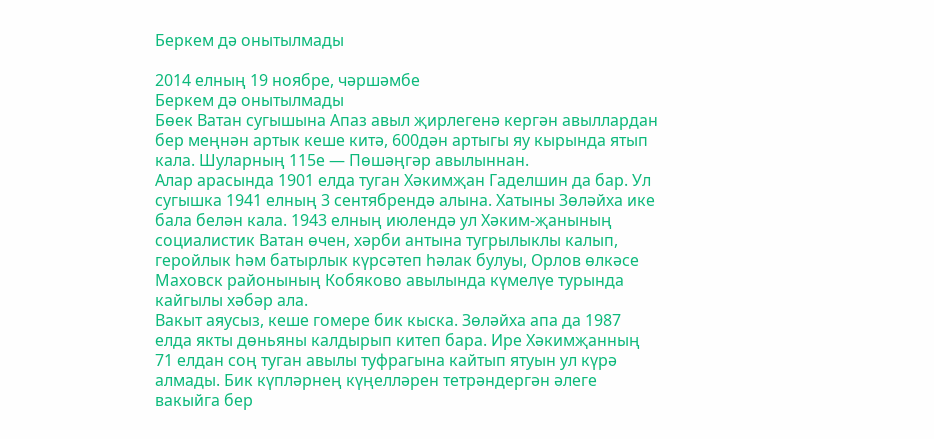Беркем дә онытылмады

2014 елның 19 ноябре, чәршәмбе
Беркем дә онытылмады
Бөек Ватан сугышына Апаз авыл җирлегенә кергән авыллардан бер меңнән артык кеше китә, 600дән артыгы яу кырында ятып кала. Шуларның 115е — Пөшәңгәр авылыннан.
Алар арасында 1901 елда туган Хәкимҗан Гаделшин да бар. Ул сугышка 1941 елның 3 сентябрендә алына. Хатыны Зөләйха ике бала белән кала. 1943 елның июлендә ул Хәким-җанының социалистик Ватан өчен, хәрби антына тугрылыклы калып, геройлык һәм батырлык күрсәтеп һәлак булуы, Орлов өлкәсе Маховск районының Кобяково авылында күмелүе турында кайгылы хәбәр ала.
Вакыт аяусыз, кеше гомере бик кыска. Зөләйха апа да 1987 елда якты дөньяны калдырып китеп бара. Ире Хәкимҗанның 71 елдан соң туган авылы туфрагына кайтып ятуын ул күрә алмады. Бик күпләрнең күңелләрен тетрәндергән әлеге вакыйга бер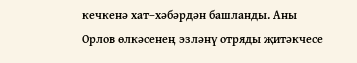кечкенә хат–хәбәрдән башланды. Аны Орлов өлкәсенең эзләнү отряды җитәкчесе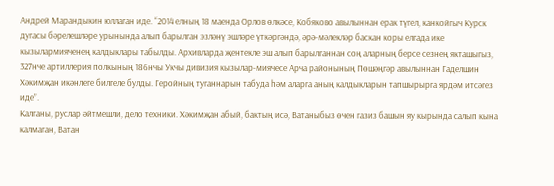Андрей Марандыкин юллаган иде. “2014 елның 18 маенда Орлов өлкәсе, Кобяково авылыннан ерак түгел, канкойгыч Курск дугасы бәрелешләре урынында алып барылган эзләнү эшләре үткәргәндә, әрә-мәлекләр баскан коры елгада ике кызылармияченең калдыклары табылды. Архивларда җентекле эш алып барылганнан соң аларның берсе сезнең якташыгыз, 327нче артиллерия полкының 186нчы Укчы дивизия кызылар-миячесе Арча районының Пөшәңгәр авылыннан Гаделшин Хәкимҗан икәнлеге билгеле булды. Геройның туганнарын табуда һәм аларга аның калдыкларын тапшырырга ярдәм итсәгез иде”.
Калганы, руслар әйтмешли, дело техники. Хәкимҗан абый, бактың исә, Ватаныбыз өчен газиз башын яу кырында салып кына калмаган, Ватан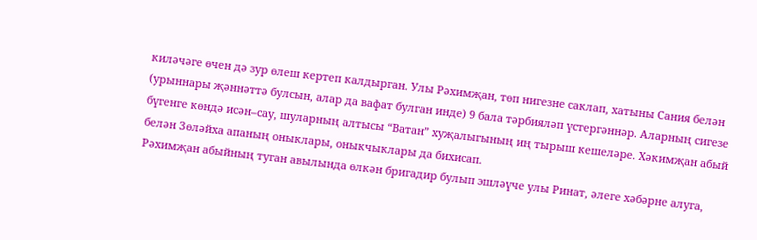киләчәге өчен дә зур өлеш кертеп калдырган. Улы Рәхимҗан, төп нигезне саклап, хатыны Сания белән (урыннары җәннәттә булсын, алар да вафат булган инде) 9 бала тәрбияләп үстергәннәр. Аларның сигезе бүгенге көндә исән–сау, шуларның алтысы “Ватан” хуҗалыгының иң тырыш кешеләре. Хәкимҗан абый белән Зөләйха апаның оныклары, оныкчыклары да бихисап.
Рәхимҗан абыйның туган авылында өлкән бригадир булып эшләүче улы Ринат, әлеге хәбәрне алуга,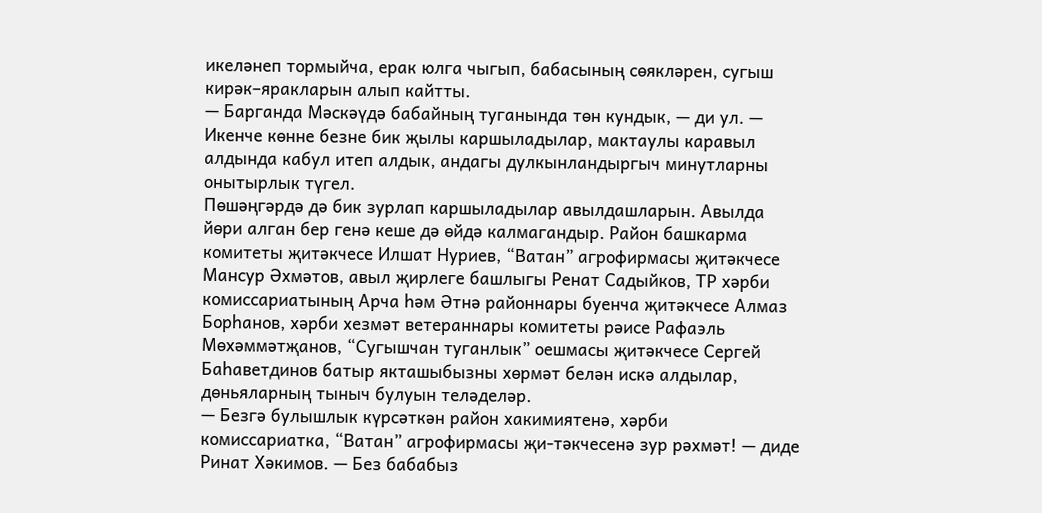икеләнеп тормыйча, ерак юлга чыгып, бабасының сөякләрен, сугыш кирәк–яракларын алып кайтты.
— Барганда Мәскәүдә бабайның туганында төн кундык, — ди ул. — Икенче көнне безне бик җылы каршыладылар, мактаулы каравыл алдында кабул итеп алдык, андагы дулкынландыргыч минутларны онытырлык түгел.
Пөшәңгәрдә дә бик зурлап каршыладылар авылдашларын. Авылда йөри алган бер генә кеше дә өйдә калмагандыр. Район башкарма комитеты җитәкчесе Илшат Нуриев, “Ватан” агрофирмасы җитәкчесе Мансур Әхмәтов, авыл җирлеге башлыгы Ренат Садыйков, ТР хәрби комиссариатының Арча һәм Әтнә районнары буенча җитәкчесе Алмаз Борһанов, хәрби хезмәт ветераннары комитеты рәисе Рафаэль Мөхәммәтҗанов, “Сугышчан туганлык” оешмасы җитәкчесе Сергей Баһаветдинов батыр якташыбызны хөрмәт белән искә алдылар, дөньяларның тыныч булуын теләделәр.
— Безгә булышлык күрсәткән район хакимиятенә, хәрби комиссариатка, “Ватан” агрофирмасы җи-тәкчесенә зур рәхмәт! — диде Ринат Хәкимов. — Без бабабыз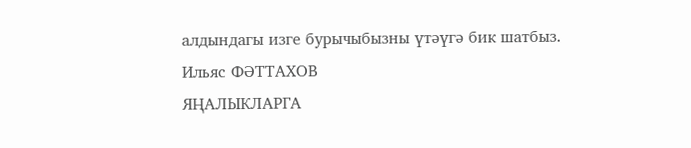алдындагы изге бурычыбызны үтәүгә бик шатбыз.
Ильяс ФӘТТАХОВ
ЯҢАЛЫКЛАРГА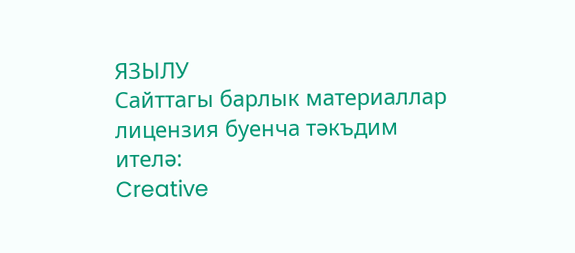ЯЗЫЛУ
Сайттагы барлык материаллар лицензия буенча тәкъдим ителә:
Creative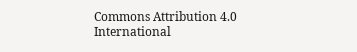Commons Attribution 4.0 International